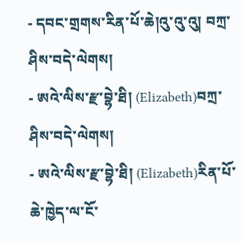- དབང་གྲགས་རིན་པོ་ཆེ།འུ་འུ་འུ། བཀྲ་ཤིས་བདེ་ལེགས།
- ཨའེ་ལིས་རྫ་བྷེ་ཐི། (Elizabeth)བཀྲ་ཤིས་བདེ་ལེགས།
- ཨའེ་ལིས་རྫ་བྷེ་ཐི། (Elizabeth)རིན་པོ་ཆེ་ཁྱེད་ལ་ངོ་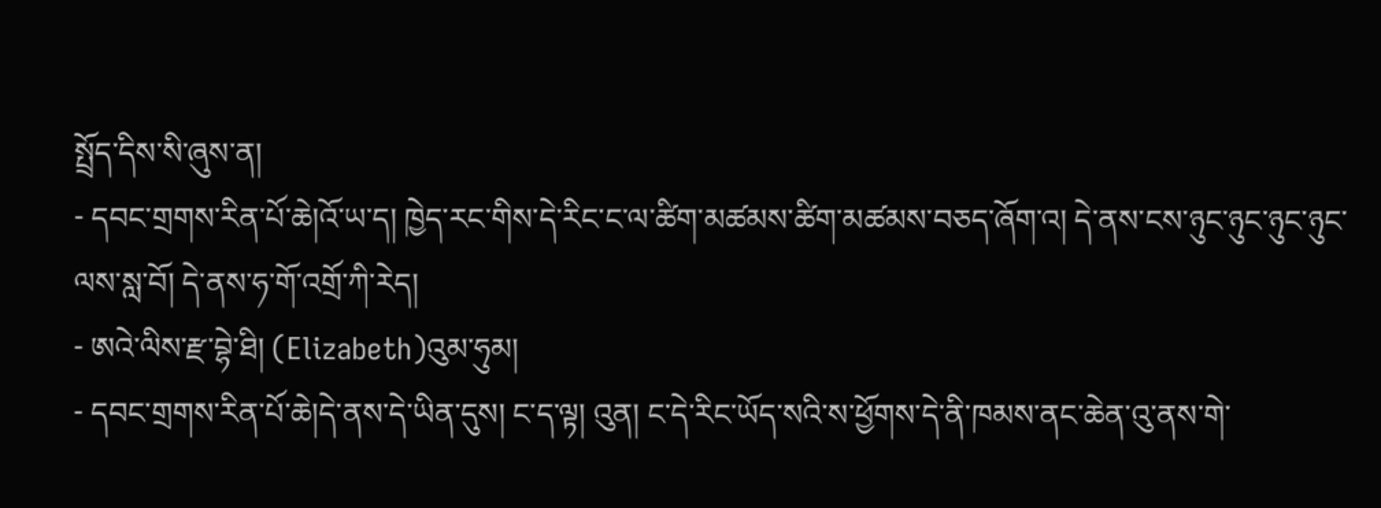སྤྲོད་དིས་སི་ཞུས་ན།
- དབང་གྲགས་རིན་པོ་ཆེ།འོ་ཡ་ད། ཁྱེད་རང་གིས་དེ་རིང་ང་ལ་ཚིག་མཚམས་ཚིག་མཚམས་བཅད་ཞོག་འ། དེ་ནས་ངས་ཉུང་ཉུང་ཉུང་ཉུང་ལས་སླ་བོ། དེ་ནས་ཧ་གོ་འགྲོ་ཀི་རེད།
- ཨའེ་ལིས་རྫ་བྷེ་ཐི། (Elizabeth)འུམ་ཧུམ།
- དབང་གྲགས་རིན་པོ་ཆེ།དེ་ནས་དེ་ཡིན་དུས། ང་ད་ལྟ། འུན། ང་དེ་རིང་ཡོད་སའི་ས་ཕྱོགས་དེ་ནི་ཁམས་ནང་ཆེན་འུ་ནས་གེ་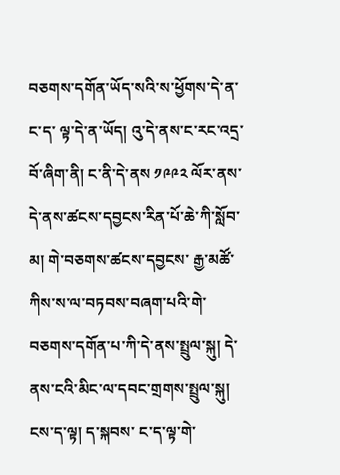བཅགས་དགོན་ཡོད་སའི་ས་ཕྱོགས་དེ་ན་ང་ད་ ལྟ་དེ་ན་ཡོད། འུ་དེ་ནས་ང་རང་འདྲ་བོ་ཞིག་ནི། ང་ནི་དེ་ནས ༡༩༩༢ ལོར་ནས་དེ་ནས་ཚངས་དབྱངས་རིན་པོ་ཆེ་ཀི་སློབ་མ། གེ་བཅགས་ཚངས་དབྱངས་ རྒྱ་མཚོ་ཀིས་ས་ལ་བཏབས་བཞག་པའི་གེ་བཅགས་དགོན་པ་ཀི་དེ་ནས་སྤྲུལ་སྐུ། དེ་ནས་ངའི་མིང་ལ་དབང་གྲགས་སྤྲུལ་སྐུ། ངས་ད་ལྟ། ད་སྐབས་ ང་ད་ལྟ་གེ་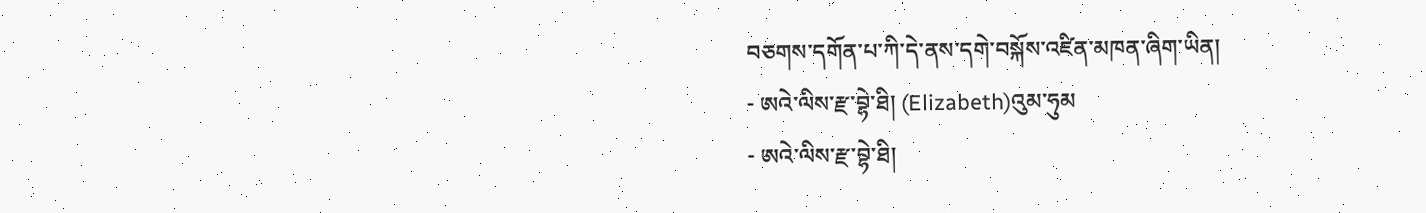བཅགས་དགོན་པ་ཀི་དེ་ནས་དགེ་བསྐོས་འཛིན་མཁན་ཞིག་ཡིན།
- ཨའེ་ལིས་རྫ་བྷེ་ཐི། (Elizabeth)འུམ་ཧུམ
- ཨའེ་ལིས་རྫ་བྷེ་ཐི།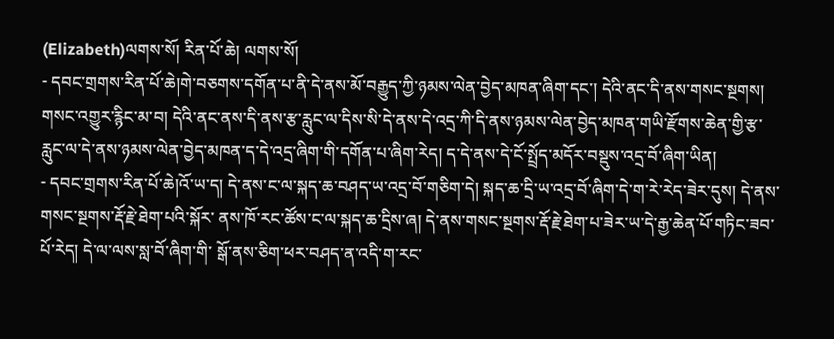(Elizabeth)ལགས་སོ། རིན་པོ་ཆེ། ལགས་སོ།
- དབང་གྲགས་རིན་པོ་ཆེ།གེ་བཅགས་དགོན་པ་ནི་དེ་ནས་མོ་བརྒྱུད་ཀྱི་ཉམས་ལེན་བྱེད་མཁན་ཞིག་དང་། དེའི་ནང་དི་ནས་གསང་སྔགས། གསང་འགྱུར་རྙིང་མ་བ། དེའི་ནང་ནས་དི་ནས་རྩ་རླུང་ལ་དིས་སི་དེ་ནས་དེ་འདྲ་ཀི་དི་ནས་ཉམས་ལེན་བྱེད་མཁན་གཡི་རྫོགས་ཆེན་གྱི་རྩ་རླུང་ལ་དེ་ནས་ཉམས་ལེན་བྱེད་མཁན་ད་དེ་འདྲ་ཞིག་གི་དགོན་པ་ཞིག་རེད། ད་དེ་ནས་དེ་ངོ་སྤྲོད་མདོར་བསྡུས་འདྲ་བོ་ཞིག་ཡིན།
- དབང་གྲགས་རིན་པོ་ཆེ།འོ་ཡ་ད། དེ་ནས་ང་ལ་སྐད་ཆ་བཤད་ཡ་འདྲ་བོ་གཅིག་དེ། སྐད་ཆ་དྲི་ཡ་འདྲ་བོ་ཞིག་དེ་ག་རེ་རེད་ཟེར་དུས། དེ་ནས་གསང་སྔགས་རྡོ་རྗེ་ཐེག་པའི་སྐོར་ ནས་ཁོ་རང་ཚོས་ང་ལ་སྐད་ཆ་དྲིས་ཞ། དེ་ནས་གསང་སྔགས་རྡོ་རྗེ་ཐེག་པ་ཟེར་ཡ་དེ་རྒྱ་ཆེན་པོ་གཏིང་ཟབ་པོ་རེད། དེ་ལ་ལས་སླ་བོ་ཞིག་གི་ སྒོ་ནས་ཅིག་ཕར་བཤད་ན་འདི་ག་རང་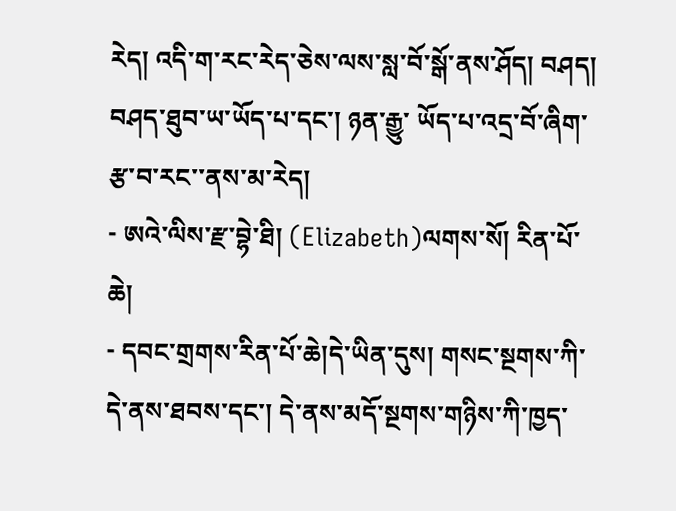རེད། འདི་ག་རང་རེད་ཅེས་ལས་སླ་བོ་སྒོ་ནས་ཤོད། བཤད། བཤད་ཐུབ་ཡ་ཡོད་པ་དང་། ཉན་རྒྱུ་ ཡོད་པ་འདྲ་བོ་ཞིག་རྩ་བ་རང་་ནས་མ་རེད།
- ཨའེ་ལིས་རྫ་བྷེ་ཐི། (Elizabeth)ལགས་སོ། རིན་པོ་ཆེ།
- དབང་གྲགས་རིན་པོ་ཆེ།དེ་ཡིན་དུས། གསང་སྔགས་ཀི་དེ་ནས་ཐབས་དང་། དེ་ནས་མདོ་སྔགས་གཉིས་ཀི་ཁྱད་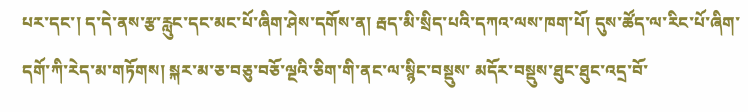པར་དང་། ད་དེ་ནས་རྩ་རླུང་དང་མང་པོ་ཞིག་ཤེས་དགོས་ན། རྦད་མི་སྲིད་པའི་དཀའ་ལས་ཁག་པོ། དུས་ཚོད་ལ་རིང་པོ་ཞིག་དགོ་ཀི་རེད་མ་གཏོགས། སྐར་མ་ཅ་བཅུ་བཅོ་ལྔའི་ཅིག་གི་ནང་ལ་སྙིང་བསྡུས་ མདོར་བསྡུས་ཐུང་ཐུང་འདྲ་བོ་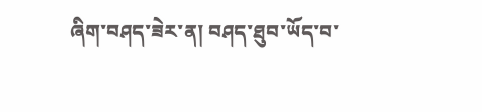ཞིག་བཤད་ཟེར་ན། བཤད་ཐུབ་ཡོད་བ་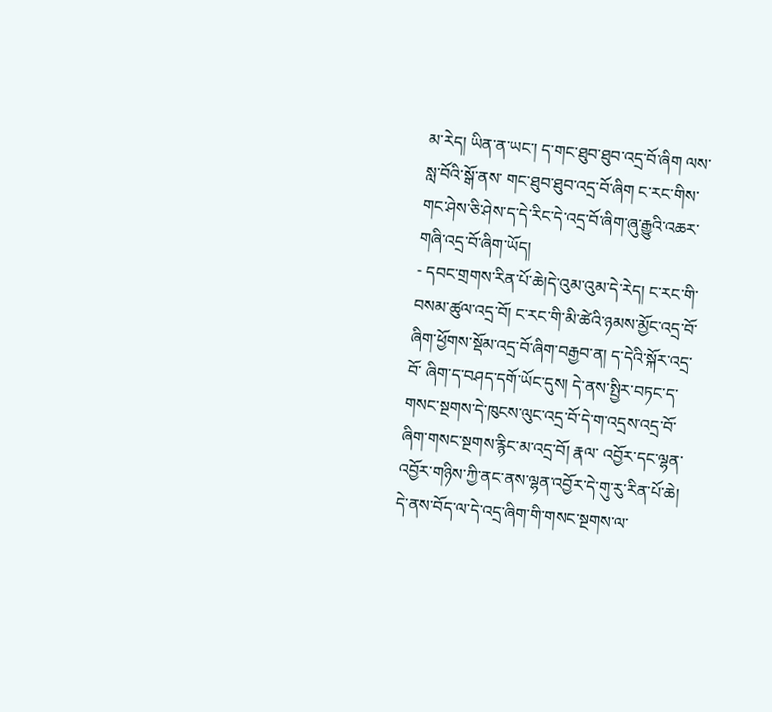མ་རེད། ཡིན་ན་ཡང་། ད་གང་ཐུབ་ཐུབ་འདྲ་བོ་ཞིག ལས་སླ་བོའི་སྒོ་ནས་ གང་ཐུབ་ཐུབ་འདྲ་བོ་ཞིག ང་རང་གིས་གང་ཤེས་ཅི་ཤེས་ད་དེ་རིང་དེ་འདྲ་བོ་ཞིག་ཞུ་རྒྱུའི་འཆར་གཞི་འདྲ་བོ་ཞིག་ཡོད།
- དབང་གྲགས་རིན་པོ་ཆེ།དེ་འུམ་འུམ་དེ་རེད། ང་རང་གི་བསམ་ཚུལ་འདྲ་བོ། ང་རང་གི་མི་ཚེའི་ཉམས་མྱོང་འདྲ་བོ་ཞིག་ཕྱོགས་སྡོམ་འདྲ་བོ་ཞིག་བརྒྱབ་ན། ད་དེའི་སྐོར་འདྲ་བོ་ ཞིག་ད་བཤད་དགོ་ཡོང་དུས། དེ་ནས་སྤྱིར་བཏང་ད་གསང་སྔགས་དེ་ཁུངས་ལུང་འདྲ་བོ་དེ་ག་འདྲས་འདྲ་བོ་ཞིག་གསང་སྔགས་རྙིང་མ་འདྲ་བོ། རྣལ་ འབྱོར་དང་ལྷན་འབྱོར་གཉིས་ཀྱི་ནང་ནས་ལྷན་འབྱོར་དེ་གུ་རུ་རིན་པོ་ཆེ། དེ་ནས་བོད་ལ་དེ་འདྲ་ཞིག་གི་གསང་སྔགས་ལ་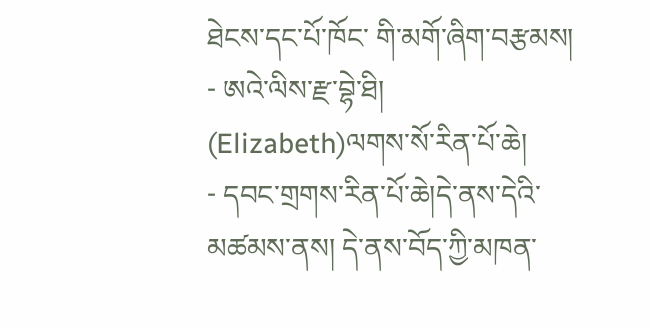ཐེངས་དང་པོ་ཁོང་ གི་མགོ་ཞིག་བརྩམས།
- ཨའེ་ལིས་རྫ་བྷེ་ཐི། (Elizabeth)ལགས་སོ་རིན་པོ་ཆེ།
- དབང་གྲགས་རིན་པོ་ཆེ།དེ་ནས་དེའི་མཚམས་ནས། དེ་ནས་བོད་ཀྱི་མཁན་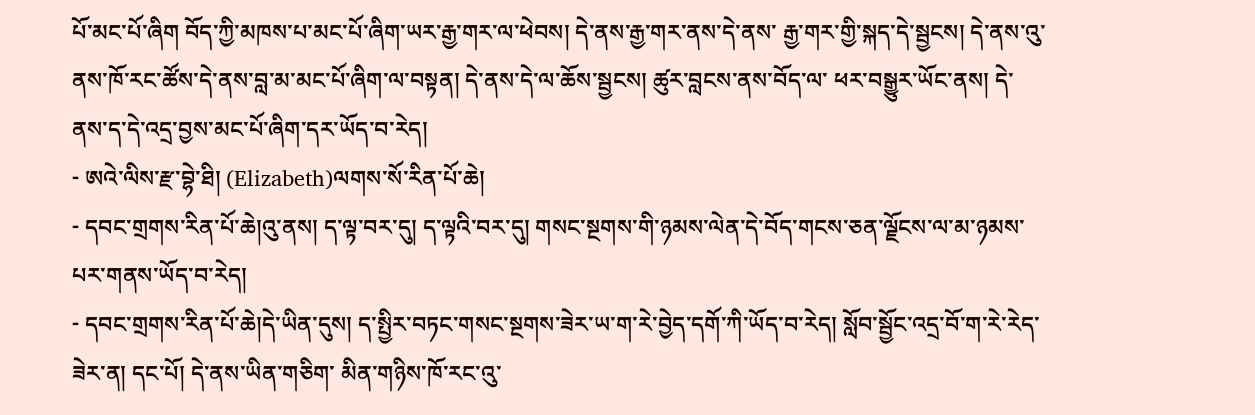པོ་མང་པོ་ཞིག བོད་ཀྱི་མཁས་པ་མང་པོ་ཞིག་ཡར་རྒྱ་གར་ལ་ཕེབས། དེ་ནས་རྒྱ་གར་ནས་དེ་ནས་ རྒྱ་གར་གྱི་སྐད་དེ་སྦྱངས། དེ་ནས་འུ་ནས་ཁོ་རང་ཚོས་དེ་ནས་བླ་མ་མང་པོ་ཞིག་ལ་བསྟན། དེ་ནས་དེ་ལ་ཆོས་སྦྱངས། ཚུར་བླངས་ནས་བོད་ལ་ ཕར་བསྒྱུར་ཡོང་ནས། དེ་ནས་ད་དེ་འདྲ་བྱས་མང་པོ་ཞིག་དར་ཡོད་བ་རེད།
- ཨའེ་ལིས་རྫ་བྷེ་ཐི། (Elizabeth)ལགས་སོ་རིན་པོ་ཆེ།
- དབང་གྲགས་རིན་པོ་ཆེ།འུ་ནས། ད་ལྟ་བར་དུ། ད་ལྟའི་བར་དུ། གསང་སྔགས་གི་ཉམས་ལེན་དེ་བོད་གངས་ཅན་ལྗོངས་ལ་མ་ཉམས་པར་གནས་ཡོད་བ་རེད།
- དབང་གྲགས་རིན་པོ་ཆེ།དེ་ཡིན་དུས། ད་སྤྱིར་བཏང་གསང་སྔགས་ཟེར་ཡ་ག་རེ་བྱེད་དགོ་ཀི་ཡོད་བ་རེད། སློབ་སྦྱོང་འདྲ་བོ་ག་རེ་རེད་ཟེར་ན། དང་པོ། དེ་ནས་ཡིན་གཅིག་ མིན་གཉིས་ཁོ་རང་འུ་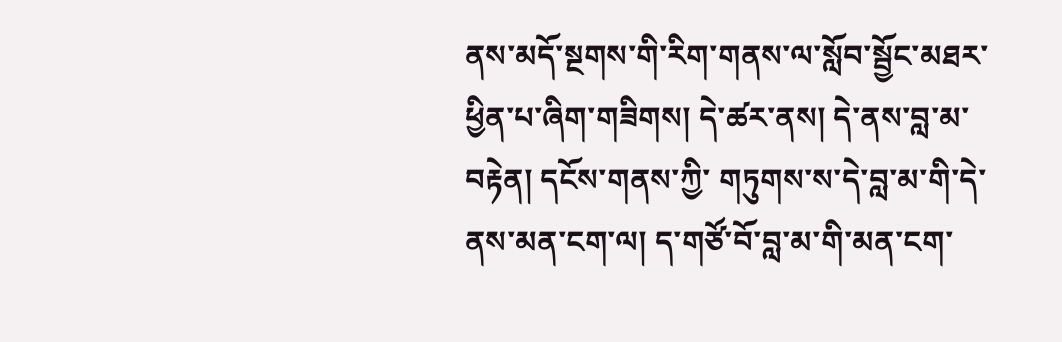ནས་མདོ་སྔགས་གི་རིག་གནས་ལ་སློབ་སྦྱོང་མཐར་ཕྱིན་པ་ཞིག་གཟིགས། དེ་ཚར་ནས། དེ་ནས་བླ་མ་བརྟེན། དངོས་གནས་ཀྱི་ གཏུགས་ས་དེ་བླ་མ་གི་དེ་ནས་མན་ངག་ལ། ད་གཙོ་བོ་བླ་མ་གི་མན་ངག་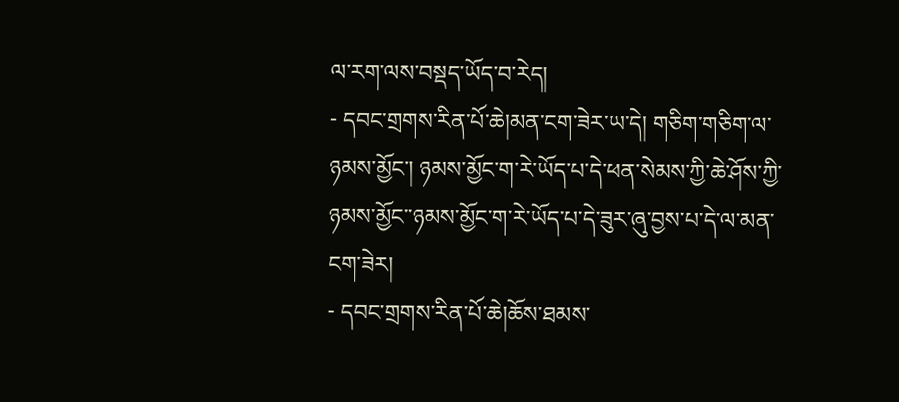ལ་རག་ལས་བསྡད་ཡོད་བ་རེད།
- དབང་གྲགས་རིན་པོ་ཆེ།མན་ངག་ཟེར་ཡ་དེ། གཅིག་གཅིག་ལ་ཉམས་མྱོང་། ཉམས་མྱོང་ག་རེ་ཡོད་པ་དེ་ཕན་སེམས་ཀྱི་ཆེ་ཤོས་ཀྱི་ཉམས་མྱོང་་ཉམས་མྱོང་ག་རེ་ཡོད་པ་དེ་ཟུར་ཞུ་བྱས་པ་དེ་ལ་མན་ངག་ཟེར།
- དབང་གྲགས་རིན་པོ་ཆེ།ཆོས་ཐམས་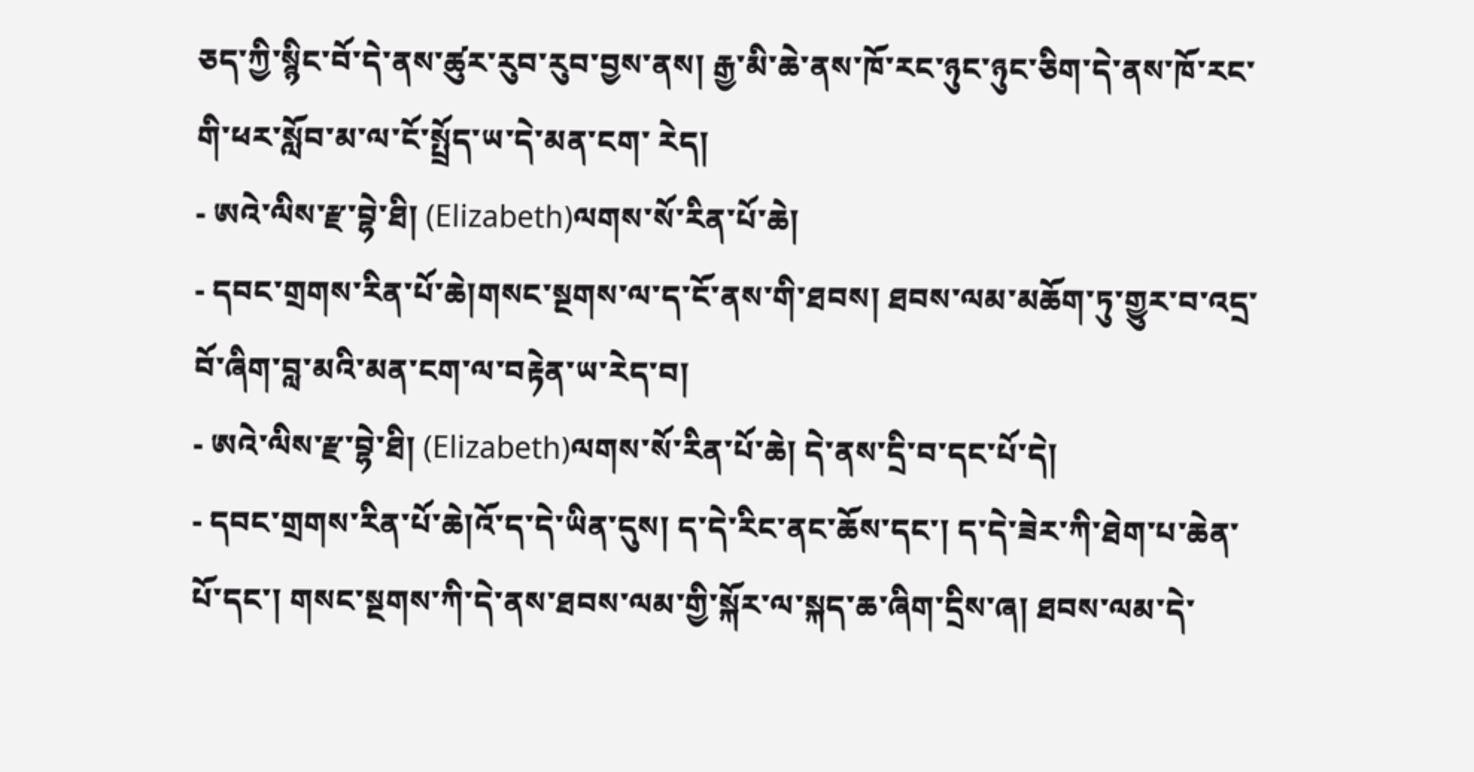ཅད་ཀྱི་སྙིང་བོ་དེ་ནས་ཚུར་རུབ་རུབ་བྱས་ནས། རྒྱ་མི་ཆེ་ནས་ཁོ་རང་ཉུང་ཉུང་ཅིག་དེ་ནས་ཁོ་རང་གི་ཕར་སློབ་མ་ལ་ངོ་སྤྲོད་ཡ་དེ་མན་ངག་ རེད།
- ཨའེ་ལིས་རྫ་བྷེ་ཐི། (Elizabeth)ལགས་སོ་རིན་པོ་ཆེ།
- དབང་གྲགས་རིན་པོ་ཆེ།གསང་སྔགས་ལ་ད་ངོ་ནས་གི་ཐབས། ཐབས་ལམ་མཆོག་ཏུ་གྱུར་བ་འདྲ་བོ་ཞིག་བླ་མའི་མན་ངག་ལ་བརྟེན་ཡ་རེད་བ།
- ཨའེ་ལིས་རྫ་བྷེ་ཐི། (Elizabeth)ལགས་སོ་རིན་པོ་ཆེ། དེ་ནས་དྲི་བ་དང་པོ་དེ།
- དབང་གྲགས་རིན་པོ་ཆེ།འོ་ད་དེ་ཡིན་དུས། ད་དེ་རིང་ནང་ཆོས་དང་། ད་དེ་ཟེར་ཀི་ཐེག་པ་ཆེན་པོ་དང་། གསང་སྔགས་ཀི་དེ་ནས་ཐབས་ལམ་གྱི་སྐོར་ལ་སྐད་ཆ་ཞིག་དྲིས་ཞ། ཐབས་ལམ་དེ་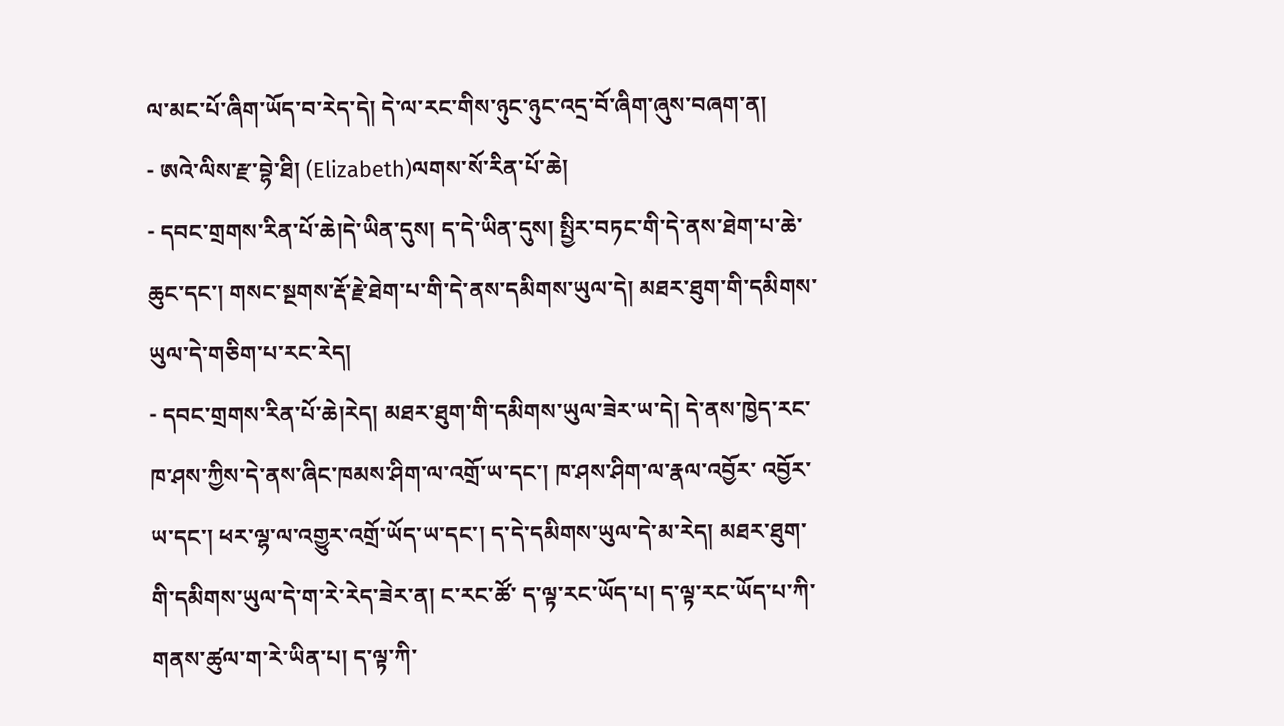ལ་མང་པོ་ཞིག་ཡོད་བ་རེད་དེ། དེ་ལ་རང་གིས་ཉུང་ཉུང་འདྲ་བོ་ཞིག་ཞུས་བཞག་ན།
- ཨའེ་ལིས་རྫ་བྷེ་ཐི། (Elizabeth)ལགས་སོ་རིན་པོ་ཆེ།
- དབང་གྲགས་རིན་པོ་ཆེ།དེ་ཡིན་དུས། ད་དེ་ཡིན་དུས། སྤྱིར་བཏང་གི་དེ་ནས་ཐེག་པ་ཆེ་ཆུང་དང་། གསང་སྔགས་རྡོ་རྗེ་ཐེག་པ་གི་དེ་ནས་དམིགས་ཡུལ་དེ། མཐར་ཐུག་གི་དམིགས་ཡུལ་དེ་གཅིག་པ་རང་རེད།
- དབང་གྲགས་རིན་པོ་ཆེ།རེད། མཐར་ཐུག་གི་དམིགས་ཡུལ་ཟེར་ཡ་དེ། དེ་ནས་ཁྱེད་རང་ཁ་ཤས་ཀྱིས་དེ་ནས་ཞིང་ཁམས་ཤིག་ལ་འགྲོ་ཡ་དང་། ཁ་ཤས་ཤིག་ལ་རྣལ་འབྱོར་ འབྱོར་ཡ་དང་། ཕར་ལྷ་ལ་འགྱུར་འགྲོ་ཡོད་ཡ་དང་། ད་དེ་དམིགས་ཡུལ་དེ་མ་རེད། མཐར་ཐུག་གི་དམིགས་ཡུལ་དེ་ག་རེ་རེད་ཟེར་ན། ང་རང་ཚོ་ ད་ལྟ་རང་ཡོད་པ། ད་ལྟ་རང་ཡོད་པ་ཀི་གནས་ཚུལ་ག་རེ་ཡིན་པ། ད་ལྟ་ཀི་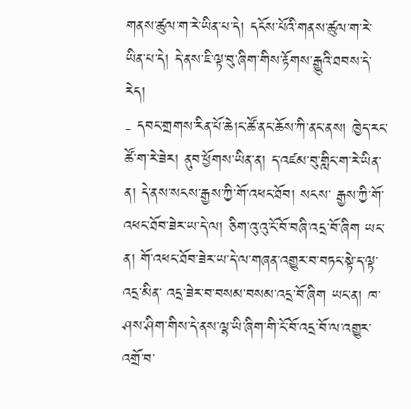གནས་ཚུལ་ག་རེ་ཡིན་པ་དེ། དངོས་པོའི་གནས་ཚུལ་ག་རེ་ཡིན་པ་དེ། དེ་ནས་ཇི་ལྟ་བུ་ཞིག་གིས་རྟོགས་རྒྱུའི་ཐབས་དེ་རེད།
- དབང་གྲགས་རིན་པོ་ཆེ།ང་ཚོ་ནང་ཆོས་ཀི་ནང་ནས། ཁྱེད་རང་ཚོ་ག་རེ་ཟེར། ནུབ་ཕྱོགས་ཡིན་ན། ད་འཛམ་བུ་གླིང་ག་རེ་ཡིན་ན། དེ་ནས་སངས་རྒྱས་ཀྱི་གོ་འཕང་ཐོབ། སངས་ རྒྱས་ཀྱི་གོ་འཕང་ཐོབ་ཟེར་ཡ་དེ་ལ། ཅིག་འུ་འུ་ངོ་བོ་བཞི་འདྲ་བོ་ཞིག ཡང་ན། གོ་འཕང་ཐོབ་ཟེར་ཡ་དེ་ལ་གཞན་འགྱུར་བ་བཏང་སྟེ་ད་ལྟ་འདྲ་མིན་ འདྲ་ཟེར་བ་བསམ་བསམ་འདྲ་བོ་ཞིག ཡང་ན། ཁ་ཤས་ཤིག་གིས་དེ་ནས་ལྷ་ཡི་ཞིག་གི་ངོ་བོ་འདྲ་བོ་ལ་འགྱུར་འགྲོ་བ་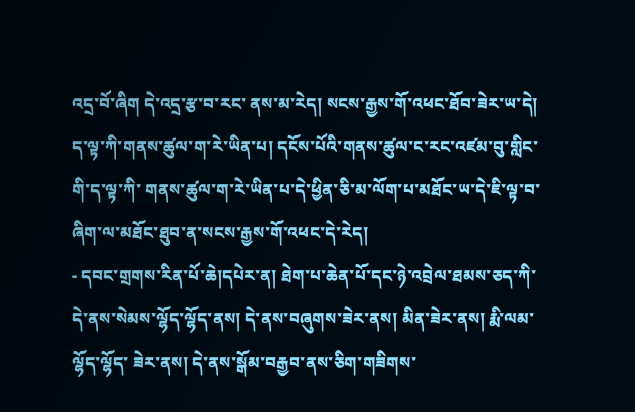འདྲ་བོ་ཞིག དེ་འདྲ་རྩ་བ་རང་ ནས་མ་རེད། སངས་རྒྱས་གོ་འཕང་ཐོབ་ཟེར་ཡ་དེ། ད་ལྟ་ཀི་གནས་ཚུལ་ག་རེ་ཡིན་པ། དངོས་པོའི་གནས་ཚུལ་ང་རང་འཛམ་བུ་གླིང་གི་ད་ལྟ་ཀི་ གནས་ཚུལ་ག་རེ་ཡིན་པ་དེ་ཕྱིན་ཅི་མ་ལོག་པ་མཐོང་ཡ་དེ་ཇི་ལྟ་བ་ཞིག་ལ་མཐོང་ཐུབ་ན་སངས་རྒྱས་གོ་འཕང་དེ་རེད།
- དབང་གྲགས་རིན་པོ་ཆེ།དཔེར་ན། ཐེག་པ་ཆེན་པོ་དང་ཉེ་འབྲེལ་ཐམས་ཅད་ཀི་དེ་ནས་སེམས་ལྷོད་ལྷོད་ནས། དེ་ནས་བཞུགས་ཟེར་ནས། མིན་ཟེར་ནས། རྨི་ལམ་ལྷོད་ལྷོད་ ཟེར་ནས། དེ་ནས་སྒོམ་བརྒྱབ་ནས་ཅིག་གཟིགས་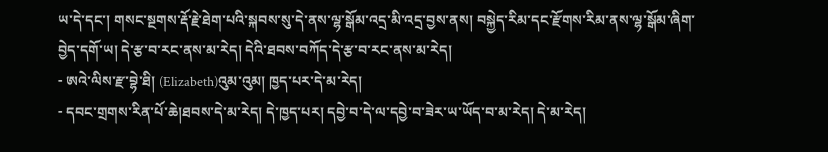ཡ་དེ་དང་། གསང་སྔགས་རྡོ་རྗེ་ཐེག་པའི་སྐབས་སུ་དེ་ནས་ལྷ་སྒོམ་འདྲ་མི་འདྲ་བྱས་ནས། བསྐྱེད་རིམ་དང་རྫོགས་རིམ་ནས་ལྷ་སྒོམ་ཞིག་བྱེད་དགོ་ཡ། དེ་རྩ་བ་རང་ནས་མ་རེད། དེའི་ཐབས་བཀོད་དེ་རྩ་བ་རང་ནས་མ་རེད།
- ཨའེ་ལིས་རྫ་བྷེ་ཐི། (Elizabeth)འུམ་འུམ། ཁྱད་པར་དེ་མ་རེད།
- དབང་གྲགས་རིན་པོ་ཆེ།ཐབས་དེ་མ་རེད། དེ་ཁྱད་པར། དབྱེ་བ་དེ་ལ་དབྱེ་བ་ཟེར་ཡ་ཡོད་བ་མ་རེད། དེ་མ་རེད།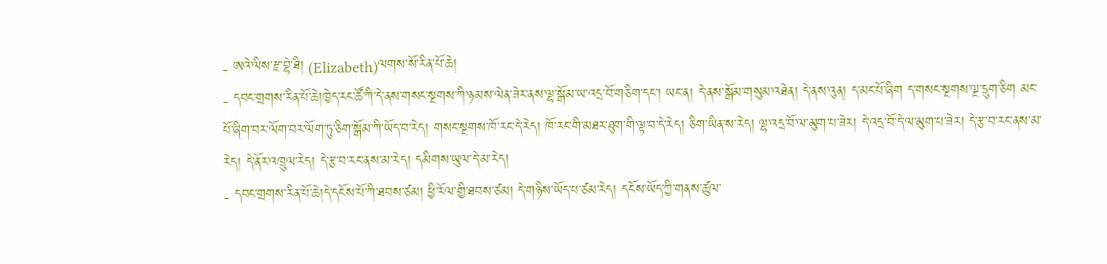- ཨའེ་ལིས་རྫ་བྷེ་ཐི། (Elizabeth)ལགས་སོ་རིན་པོ་ཆེ།
- དབང་གྲགས་རིན་པོ་ཆེ།ཁྱེད་རང་ཚོ་ཀི་དེ་ནས་གསང་སྔགས་ཀི་ཉམས་ལེན་ཟེར་ནས་ལྷ་སྒོམ་ཡ་འདྲ་བོ་གཅིག་དང་། ཡང་ན། དེ་ནས་སྒོམ་གསུམ་འཐེན། དེ་ནས་འུན། ད་མང་པོ་ཞིག ད་གསང་སྔགས་ལྔ་དྲུག་ཅིག མང་པོ་ཞིག་བར་ལོག་བར་ལོག་ཏུ་ཅིག་སྒོམ་ཀི་ཡོད་བ་རེད། གསང་སྔགས་ཁོ་རང་དེ་རེད། ཁོ་རང་གི་མཐར་ཐུག་གི་ལྟ་བ་དེ་རེད། ཅིག་ཡིན་ས་རེད། ལྷ་འདྲ་བོ་ལ་མུག་པ་ཟེར། དེ་འདྲ་བོ་དེ་ལ་མུག་པ་ཟེར། དེ་རྩ་བ་རང་ནས་མ་རེད། དེ་ནོར་འཁྲུལ་རེད། དེ་རྩ་བ་རང་ནས་མ་རེད། དམིགས་ཡུལ་དེ་མ་རེད།
- དབང་གྲགས་རིན་པོ་ཆེ།དེ་དངོས་པོ་ཀི་ཐབས་ཙམ། ཕྱི་རོལ་གྱི་ཐབས་ཙམ། དེ་གཉིས་ཡོད་པ་ཙམ་རེད། དངོས་ཡོད་ཀྱི་གནས་ཚུལ་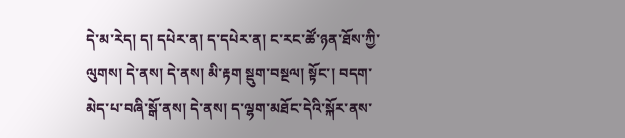དེ་མ་རེད། ད། དཔེར་ན། ད་དཔེར་ན། ང་རང་ཚོ་ཉན་ཐོས་ཀྱི་ལུགས། དེ་ནས། དེ་ནས། མི་རྟག སྡུག་བསྔལ། སྟོང་། བདག་མེད་པ་བཞི་སྒོ་ནས། དེ་ནས། ད་ལྷག་མཐོང་དེའི་སྐོར་ནས་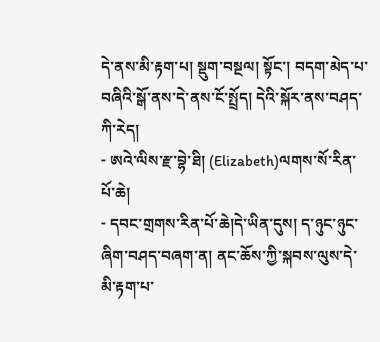དེ་ནས་མི་རྟག་པ། སྡུག་བསྔལ། སྟོང་། བདག་མེད་པ་བཞིའི་སྒོ་ནས་དེ་ནས་ངོ་སྤྲོད། དེའི་སྐོར་ནས་བཤད་ཀི་རེད།
- ཨའེ་ལིས་རྫ་བྷེ་ཐི། (Elizabeth)ལགས་སོ་རིན་པོ་ཆེ།
- དབང་གྲགས་རིན་པོ་ཆེ།དེ་ཡིན་དུས། ད་ཉུང་ཉུང་ཞིག་བཤད་བཞག་ན། ནང་ཆོས་ཀྱི་སྐབས་ལུས་དེ་མི་རྟག་པ་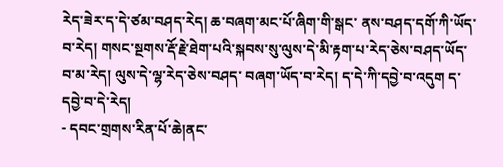རེད་ཟེར་ད་དེ་ཙམ་བཤད་རེད། ཆ་བཞག་མང་པོ་ཞིག་གི་སྒང་ ནས་བཤད་དགོ་ཀི་ཡོད་བ་རེད། གསང་སྔགས་རྡོ་རྗེ་ཐེག་པའི་སྐབས་སུ་ལུས་དེ་མི་རྟག་པ་རེད་ཅེས་བཤད་ཡོད་བ་མ་རེད། ལུས་དེ་ལྷ་རེད་ཅེས་བཤད་ བཞག་ཡོད་བ་རེད། ད་དེ་ཀི་དབྱེ་བ་འདུག ད་དབྱེ་བ་དེ་རེད།
- དབང་གྲགས་རིན་པོ་ཆེ།ནང་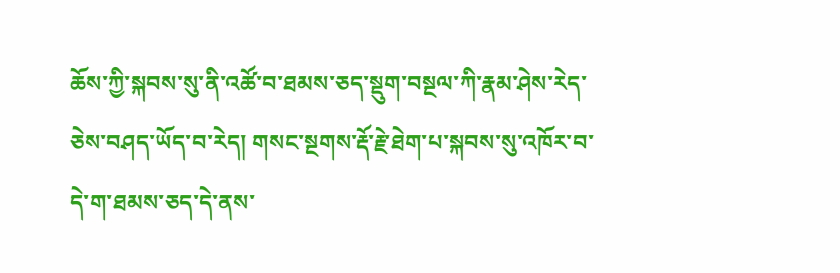ཆོས་ཀྱི་སྐབས་སུ་ནི་འཚོ་བ་ཐམས་ཅད་སྡུག་བསྔལ་ཀི་རྣམ་ཤེས་རེད་ཅེས་བཤད་ཡོད་བ་རེད། གསང་སྔགས་རྡོ་རྗེ་ཐེག་པ་སྐབས་སུ་འཁོར་བ་ དེ་ག་ཐམས་ཅད་དེ་ནས་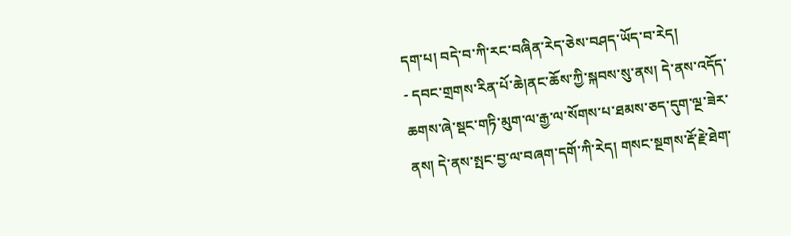དག་པ། བདེ་བ་ཀི་རང་བཞིན་རེད་ཅེས་བཤད་ཡོད་བ་རེད།
- དབང་གྲགས་རིན་པོ་ཆེ།ནང་ཆོས་ཀྱི་སྐབས་སུ་ནས། དེ་ནས་འདོད་ཆགས་ཞེ་སྡང་གཏི་མུག་ལ་རྒྱ་ལ་སོགས་པ་ཐམས་ཅད་དུག་ལྔ་ཟེར་ནས། དེ་ནས་སྤང་བྱ་ལ་བཞག་དགོ་ཀི་རེད། གསང་སྔགས་རྡོ་རྗེ་ཐེག་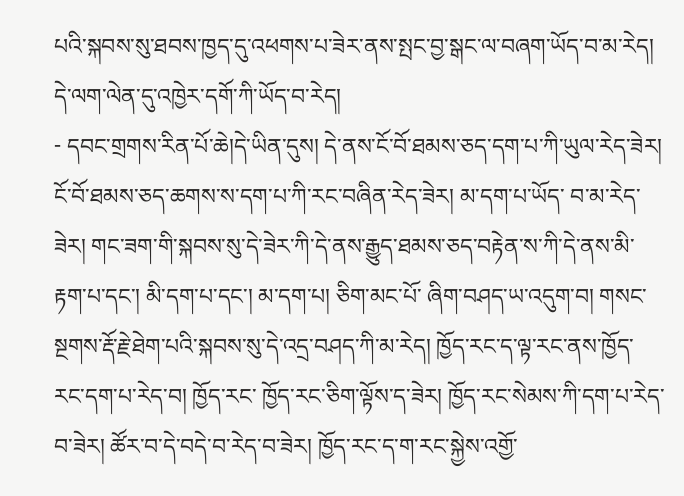པའི་སྐབས་སུ་ཐབས་ཁྱད་དུ་འཕགས་པ་ཟེར་ནས་སྤང་བྱ་སྒང་ལ་བཞག་ཡོད་བ་མ་རེད། དེ་ལག་ལེན་དུ་འཁྱེར་དགོ་ཀི་ཡོད་བ་རེད།
- དབང་གྲགས་རིན་པོ་ཆེ།དེ་ཡིན་དུས། དེ་ནས་ངོ་བོ་ཐམས་ཅད་དག་པ་ཀི་ཡུལ་རེད་ཟེར། ངོ་བོ་ཐམས་ཅད་ཆགས་ས་དག་པ་ཀི་རང་བཞིན་རེད་ཟེར། མ་དག་པ་ཡོད་ བ་མ་རེད་ཟེར། གང་ཟག་གི་སྐབས་སུ་དེ་ཟེར་ཀི་དེ་ནས་རྒྱུད་ཐམས་ཅད་བརྟེན་ས་ཀི་དེ་ནས་མི་རྟག་པ་དང་། མི་དག་པ་དང་། མ་དག་པ། ཅིག་མང་པོ་ ཞིག་བཤད་ཡ་འདུག་བ། གསང་སྔགས་རྡོ་རྗེ་ཐེག་པའི་སྐབས་སུ་དེ་འདྲ་བཤད་ཀི་མ་རེད། ཁྱོད་རང་ད་ལྟ་རང་ནས་ཁྱོད་རང་དག་པ་རེད་བ། ཁྱོད་རང་ ཁྱོད་རང་ཅིག་ལྟོས་ད་ཟེར། ཁྱོད་རང་སེམས་ཀི་དག་པ་རེད་བ་ཟེར། ཚོར་བ་དེ་བདེ་བ་རེད་བ་ཟེར། ཁྱོད་རང་ད་ག་རང་སྐྱེས་འགྱོ་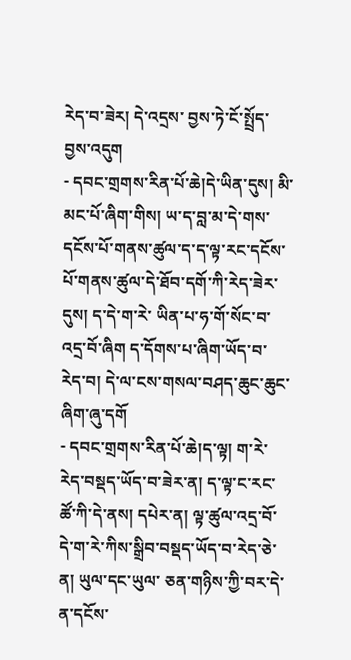རེད་བ་ཟེར། དེ་འདྲས་ བྱས་ཏེ་ངོ་སྤྲོད་བྱས་འདུག
- དབང་གྲགས་རིན་པོ་ཆེ།དེ་ཡིན་དུས། མི་མང་པོ་ཞིག་གིས། ཡ་ད་བླ་མ་དེ་གས་དངོས་པོ་གནས་ཚུལ་ད་ད་ལྟ་རང་དངོས་པོ་གནས་ཚུལ་དེ་ཐོབ་དགོ་ཀི་རེད་ཟེར་དུས། ད་དེ་ག་རེ་ ཡིན་པ་ཧ་གོ་སོང་བ་འདྲ་བོ་ཞིག ད་དོགས་པ་ཞིག་ཡོད་བ་རེད་བ། དེ་ལ་ངས་གསལ་བཤད་ཆུང་ཆུང་ཞིག་ཞུ་དགོ
- དབང་གྲགས་རིན་པོ་ཆེ།ད་ལྟ། ག་རེ་རེད་བསྡད་ཡོད་བ་ཟེར་ན། ད་ལྟ་ང་རང་ཚོ་ཀི་དེ་ནས། དཔེར་ན། ལྟ་ཚུལ་འདྲ་བོ་དེ་ག་རེ་ཀིས་སྒྲིབ་བསྡད་ཡོད་བ་རེད་ཅེ་ན། ཡུལ་དང་ཡུལ་ ཅན་གཉིས་ཀྱི་བར་དེ་ན་དངོས་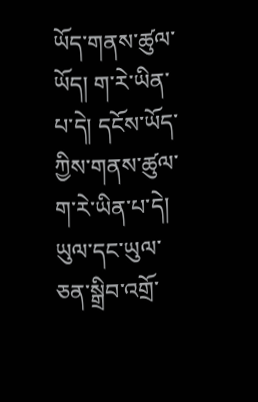ཡོད་གནས་ཚུལ་ཡོད། ག་རེ་ཡིན་པ་དེ། དངོས་ཡོད་ཀྱིས་གནས་ཚུལ་ག་རེ་ཡིན་པ་དེ། ཡུལ་དང་ཡུལ་ཅན་སྒྲིབ་འགྲོ་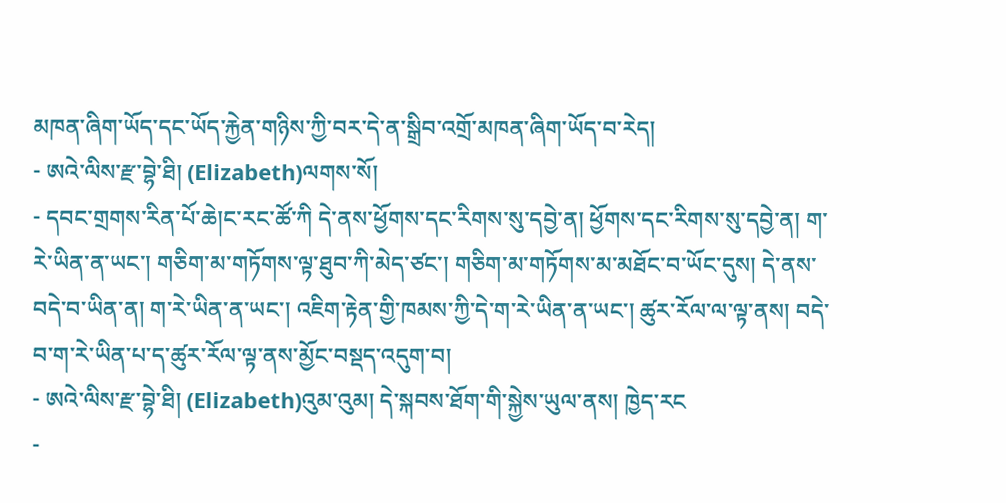མཁན་ཞིག་ཡོད་དང་ཡོད་རྐྱེན་གཉིས་ཀྱི་བར་དེ་ན་སྒྲིབ་འགྲོ་མཁན་ཞིག་ཡོད་བ་རེད།
- ཨའེ་ལིས་རྫ་བྷེ་ཐི། (Elizabeth)ལགས་སོ།
- དབང་གྲགས་རིན་པོ་ཆེ།ང་རང་ཚོ་ཀི དེ་ནས་ཕྱོགས་དང་རིགས་སུ་དབྱེ་ན། ཕྱོགས་དང་རིགས་སུ་དབྱེ་ན། ག་རེ་ཡིན་ན་ཡང་། གཅིག་མ་གཏོགས་ལྟ་ཐུབ་ཀི་མེད་ཙང་། གཅིག་མ་གཏོགས་མ་མཐོང་བ་ཡོང་དུས། དེ་ནས་བདེ་བ་ཡིན་ན། ག་རེ་ཡིན་ན་ཡང་། འཇིག་རྟེན་གྱི་ཁམས་ཀྱི་དེ་ག་རེ་ཡིན་ན་ཡང་། ཚུར་རོལ་ལ་ལྟ་ནས། བདེ་བ་ག་རེ་ཡིན་པ་ད་ཚུར་རོལ་ལྟ་ནས་མྱོང་བསྡད་འདུག་བ།
- ཨའེ་ལིས་རྫ་བྷེ་ཐི། (Elizabeth)འུམ་འུམ། དེ་སྐབས་ཐོག་གི་སྐྱེས་ཡུལ་ནས། ཁྱེད་རང
-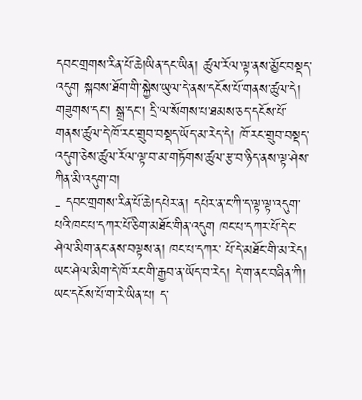དབང་གྲགས་རིན་པོ་ཆེ།ཡིན་དང་ཡིན། ཚུལ་རོལ་ལྟ་ནས་མྱོང་བསྡད་འདུག སྐབས་ཐོག་གི་སྐྱེས་ཡུལ་དེ་ནས་དངོས་པོ་གནས་ཚུལ་དེ། གཟུགས་དང་། སྒྲ་དང་། དྲི་ལ་སོགས་པ་ཐམས་ཅད་དངོས་པོ་གནས་ཚུལ་དེ་ཁོ་རང་གྲུབ་བསྡད་ཡོད་མ་རེད་དེ། ཁོ་རང་གྲུབ་བསྡད་འདུག་ཅེས་ཚུལ་རོལ་ལྟ་བ་མ་གཏོགས་ཚུལ་རྩ་བ་ཉིད་ནས་ལྟ་ཤེས་ཀིན་མི་འདུག་བ།
- དབང་གྲགས་རིན་པོ་ཆེ།དཔེར་ན། དཔེར་ན་ང་ཀི་ད་ལྟ་ལྟ་འདུག་པའི་ཁང་པ་དཀར་པོ་ཅིག་མཐོང་གིན་འདུག ཁང་པ་དཀར་པོ་དེ་ང་ཤེལ་མིག་ནང་ནས་བལྟས་ན། ཁང་པ་དཀར་ པོ་དེ་མཐོང་གི་མ་རེད། ཡང་ཤེལ་མིག་དེ་ཁོ་རང་གི་རྒྱབ་ན་ཡོད་བ་རེད། དེ་ག་ནང་བཞིན་ཀི། ཡང་དངོས་པོ་ག་རེ་ཡིན་པ། ད་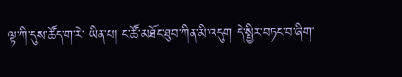ལྟ་ཀི་དུས་ཚོད་ག་རེ་ ཡིན་པ། ང་ཚོ་མཐོང་ཐུབ་ཀིན་མི་འདུག དེ་སྤྱིར་བཏང་བ་ཞིག་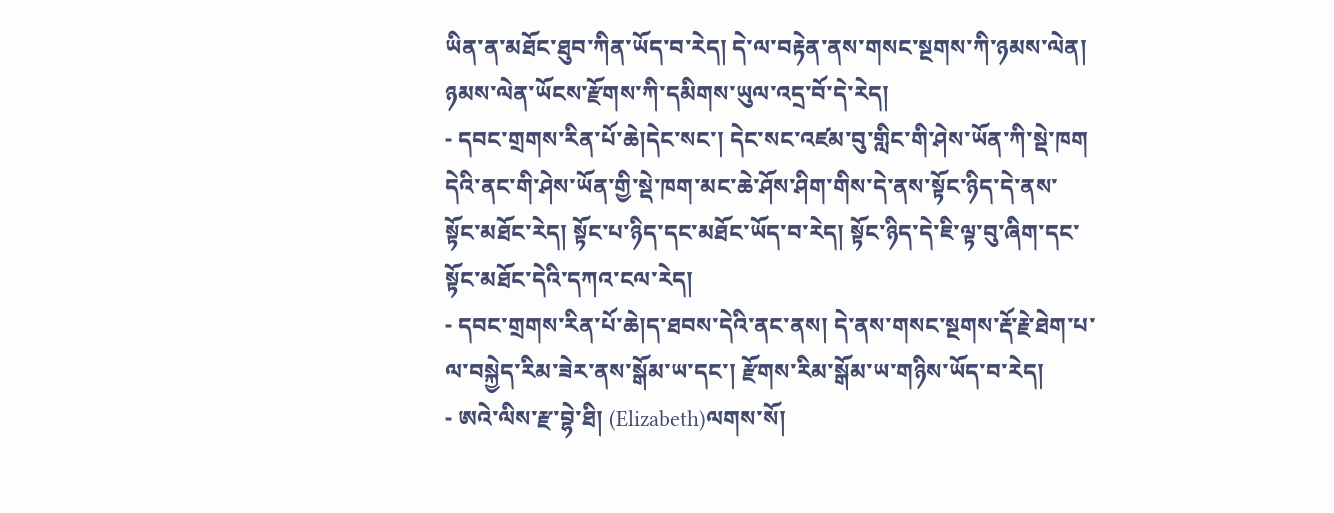ཡིན་ན་མཐོང་ཐུབ་ཀིན་ཡོད་བ་རེད། དེ་ལ་བརྟེན་ནས་གསང་སྔགས་ཀི་ཉམས་ལེན། ཉམས་ལེན་ཡོངས་རྫོགས་ཀི་དམིགས་ཡུལ་འདྲ་བོ་དེ་རེད།
- དབང་གྲགས་རིན་པོ་ཆེ།དེང་སང་། དེང་སང་འཛམ་བུ་གླིང་གི་ཤེས་ཡོན་ཀི་སྡེ་ཁག དེའི་ནང་གི་ཤེས་ཡོན་གྱི་སྡེ་ཁག་མང་ཆེ་ཤོས་ཤིག་གིས་དེ་ནས་སྟོང་ཉིད་དེ་ནས་ སྟོང་མཐོང་རེད། སྟོང་པ་ཉིད་དང་མཐོང་ཡོད་བ་རེད། སྟོང་ཉིད་དེ་ཇི་ལྟ་བུ་ཞིག་དང་སྟོང་མཐོང་དེའི་དཀའ་ངལ་རེད།
- དབང་གྲགས་རིན་པོ་ཆེ།ད་ཐབས་དེའི་ནང་ནས། དེ་ནས་གསང་སྔགས་རྡོ་རྗེ་ཐེག་པ་ལ་བསྐྱེད་རིམ་ཟེར་ནས་སྒོམ་ཡ་དང་། རྫོགས་རིམ་སྒོམ་ཡ་གཉིས་ཡོད་བ་རེད།
- ཨའེ་ལིས་རྫ་བྷེ་ཐི། (Elizabeth)ལགས་སོ།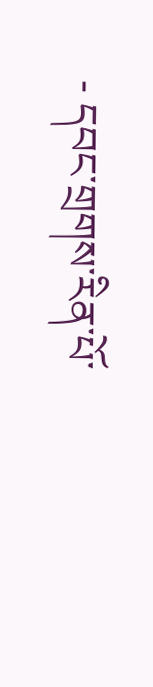- དབང་གྲགས་རིན་པོ་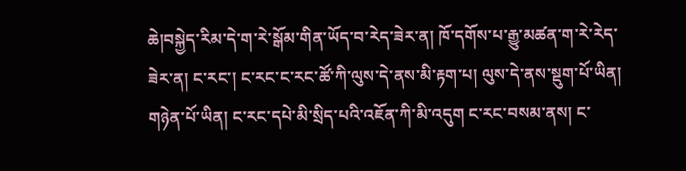ཆེ།བསྐྱེད་རིམ་དེ་ག་རེ་སྒོམ་གིན་ཡོད་བ་རེད་ཟེར་ན། ཁོ་དགོས་པ་རྒྱུ་མཚན་ག་རེ་རེད་ཟེར་ན། ང་རང་། ང་རང་ང་རང་ཚོ་ཀི་ལུས་དེ་ནས་མི་རྟག་པ། ལུས་དེ་ནས་སྡུག་པོ་ཡིན། གཉེན་པོ་ཡིན། ང་རང་དཔེ་མི་སྲིད་པའི་འཇོན་ཀི་མི་འདུག ང་རང་བསམ་ནས། ང་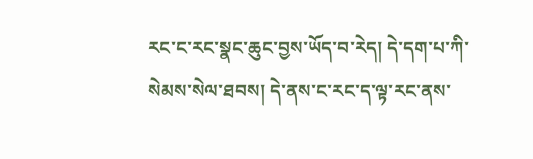རང་ང་རང་སྣང་ཆུང་བྱས་ཡོད་བ་རེད། དེ་དག་པ་ཀི་སེམས་སེལ་ཐབས། དེ་ནས་ང་རང་ད་ལྟ་རང་ནས་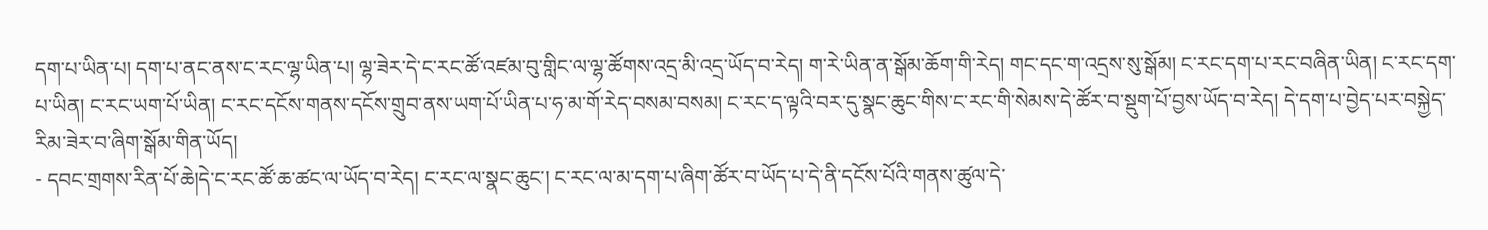དག་པ་ཡིན་པ། དག་པ་ནང་ནས་ང་རང་ལྷ་ཡིན་པ། ལྷ་ཟེར་དེ་ང་རང་ཚོ་འཛམ་བུ་གླིང་ལ་ལྷ་ཚོགས་འདྲ་མི་འདྲ་ཡོད་བ་རེད། ག་རེ་ཡིན་ན་སྒོམ་ཆོག་གི་རེད། གང་དང་ག་འདྲས་སུ་སྒོམ། ང་རང་དག་པ་རང་བཞིན་ཡིན། ང་རང་དག་པ་ཡིན། ང་རང་ཡག་པོ་ཡིན། ང་རང་དངོས་གནས་དངོས་གྲུབ་ནས་ཡག་པོ་ཡིན་པ་ཧ་མ་གོ་རེད་བསམ་བསམ། ང་རང་ད་ལྟའི་བར་དུ་སྣང་ཆུང་གིས་ང་རང་གི་སེམས་དེ་ཚོར་བ་སྡུག་པོ་བྱས་ཡོད་བ་རེད། དེ་དག་པ་བྱེད་པར་བསྐྱེད་རིམ་ཟེར་བ་ཞིག་སྒོམ་གིན་ཡོད།
- དབང་གྲགས་རིན་པོ་ཆེ།དེ་ང་རང་ཚོ་ཆ་ཚང་ལ་ཡོད་བ་རེད། ང་རང་ལ་སྣང་ཆུང་། ང་རང་ལ་མ་དག་པ་ཞིག་ཚོར་བ་ཡོད་པ་དེ་ནི་དངོས་པོའི་གནས་ཚུལ་དེ་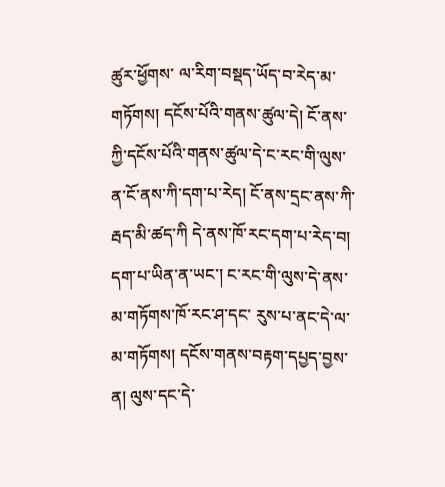ཚུར་ཕྱོགས་ ལ་རིག་བསྡད་ཡོད་བ་རེད་མ་གཏོགས། དངོས་པོའི་གནས་ཚུལ་དེ། ངོ་ནས་ཀྱི་དངོས་པོའི་གནས་ཚུལ་དེ་ང་རང་གི་ལུས་ན་ངོ་ནས་ཀི་དག་པ་རེད། ངོ་ནས་དྲང་ནས་ཀི་རྦད་མི་ཚད་ཀི དེ་ནས་ཁོ་རང་དག་པ་རེད་བ། དག་པ་ཡིན་ན་ཡང་། ང་རང་གི་ལུས་དེ་ནས་མ་གཏོགས་ཁོ་རང་ཤ་དང་ རུས་པ་ནང་དེ་ལ་མ་གཏོགས། དངོས་གནས་བརྟག་དཔྱད་བྱས་ན། ལུས་དང་དེ་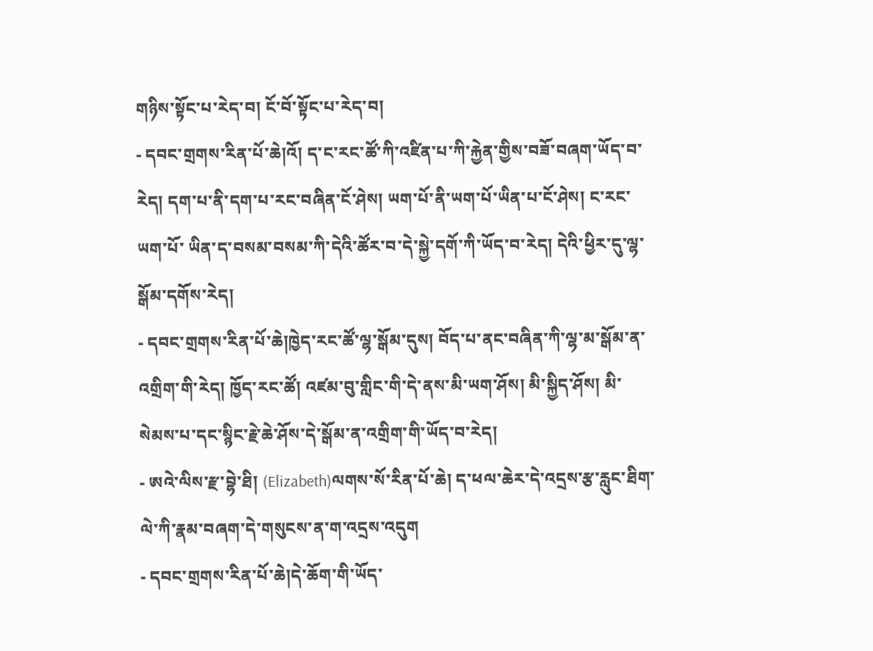གཉིས་སྟོང་པ་རེད་བ། ངོ་བོ་སྟོང་པ་རེད་བ།
- དབང་གྲགས་རིན་པོ་ཆེ།འོ། ད་ང་རང་ཚོ་ཀི་འཛིན་པ་ཀི་རྐྱེན་གྱིས་བཟོ་བཞག་ཡོད་བ་རེད། དག་པ་ནི་དག་པ་རང་བཞིན་ངོ་ཤེས། ཡག་པོ་ནི་ཡག་པོ་ཡིན་པ་ངོ་ཤེས། ང་རང་ཡག་པོ་ ཡིན་ད་བསམ་བསམ་ཀི་དེའི་ཚོར་བ་དེ་སྐྱེ་དགོ་ཀི་ཡོད་བ་རེད། དེའི་ཕྱིར་དུ་ལྷ་སྒོམ་དགོས་རེད།
- དབང་གྲགས་རིན་པོ་ཆེ།ཁྱེད་རང་ཚོ་ལྷ་སྒོམ་དུས། བོད་པ་ནང་བཞིན་ཀི་ལྷ་མ་སྒོམ་ན་འགྲིག་གི་རེད། ཁྱོད་རང་ཚོ། འཛམ་བུ་གླིང་གི་དེ་ནས་མི་ཡག་ཤོས། མི་སྐྱིད་ཤོས། མི་སེམས་པ་དང་སྙིང་རྗེ་ཆེ་ཤོས་དེ་སྒོམ་ན་འགྲིག་གི་ཡོད་བ་རེད།
- ཨའེ་ལིས་རྫ་བྷེ་ཐི། (Elizabeth)ལགས་སོ་རིན་པོ་ཆེ། ད་ཕལ་ཆེར་དེ་འདྲས་རྩ་རླུང་ཐིག་ལེ་ཀི་རྣམ་བཞག་དེ་གསུངས་ན་ག་འདྲས་འདུག
- དབང་གྲགས་རིན་པོ་ཆེ།དེ་ཆོག་གི་ཡོད་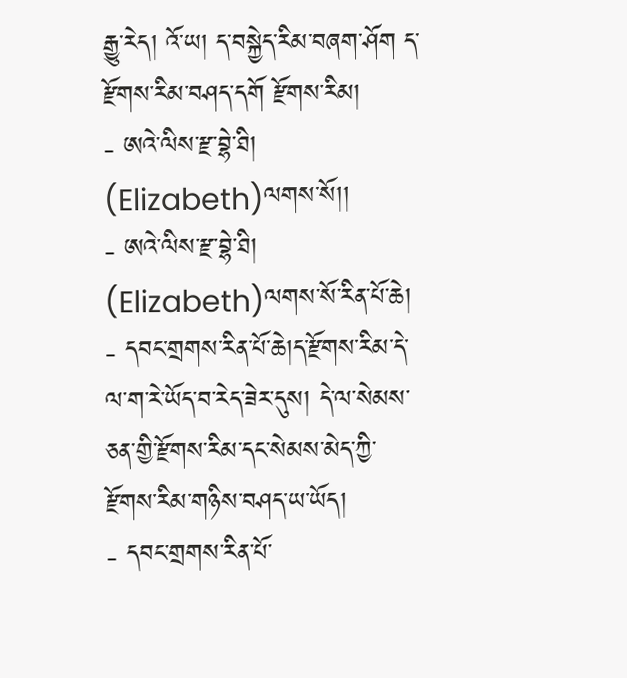རྒྱུ་རེད། འོ་ཡ། ད་བསྐྱེད་རིམ་བཞག་ཤོག ད་རྫོགས་རིམ་བཤད་དགོ རྫོགས་རིམ།
- ཨའེ་ལིས་རྫ་བྷེ་ཐི། (Elizabeth)ལགས་སོ།།
- ཨའེ་ལིས་རྫ་བྷེ་ཐི། (Elizabeth)ལགས་སོ་རིན་པོ་ཆེ།
- དབང་གྲགས་རིན་པོ་ཆེ།ད་རྫོགས་རིམ་དེ་ལ་ག་རེ་ཡོད་བ་རེད་ཟེར་དུས། དེ་ལ་སེམས་ཅན་གྱི་རྫོགས་རིམ་དང་སེམས་མེད་ཀྱི་རྫོགས་རིམ་གཉིས་བཤད་ཡ་ཡོད།
- དབང་གྲགས་རིན་པོ་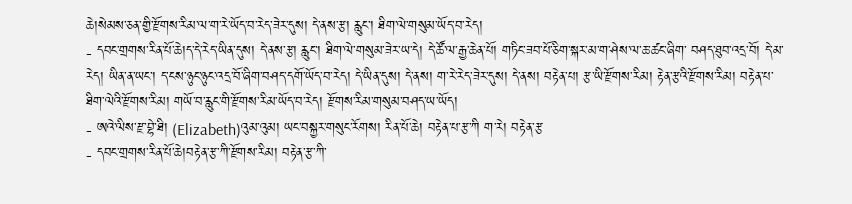ཆེ།སེམས་ཅན་གྱི་རྫོགས་རིམ་ལ་ག་རེ་ཡོད་བ་རེད་ཟེར་དུས། དེ་ནས་རྩ། རླུང་། ཐིག་ལེ་གསུམ་ཡོད་བ་རེད།
- དབང་གྲགས་རིན་པོ་ཆེ།ད་དེ་རེད་ཡིན་དུས། དེ་ནས་རྩ། རླུང་། ཐིག་ལེ་གསུམ་ཟེར་ཡ་དེ། དེ་ཚོ་ལ་རྒྱ་ཆེན་པོ། གཏིང་ཟབ་པོ་ཅིག་སྐར་མ་ག་ཤེས་ལ་ཆ་ཚང་ཞིག་ བཤད་ཐུབ་འདྲ་བོ། དེ་མ་རེད། ཡིན་ན་ཡང་། ད་ངས་ཉུང་ཉུང་འདྲ་བོ་ཞིག་བཤད་དགོ་ཡོད་བ་རེད། དེ་ཡིན་དུས། དེ་ནས། ག་རེ་རེད་ཟེར་དུས། དེ་ནས། བརྟེན་པ། རྩ་ཡི་རྫོགས་རིམ། རྟེན་རྩའི་རྫོགས་རིམ། བརྟེན་པ་ཐིག་ལེའི་རྫོགས་རིམ། གཡོ་བ་རླུང་གི་རྫོགས་རིམ་ཡོད་བ་རེད། རྫོགས་རིམ་གསུམ་བཤད་ཡ་ཡོད།
- ཨའེ་ལིས་རྫ་བྷེ་ཐི། (Elizabeth)འུམ་འུམ། ཡང་བསྐྱར་གསུང་རོགས། རིན་པོ་ཆེ། བརྟེན་པ་རྩ་ཀི ག་རེ། བརྟེན་རྩ
- དབང་གྲགས་རིན་པོ་ཆེ།བརྟེན་རྩ་ཀི་རྫོགས་རིམ། བརྟེན་རྩ་ཀི་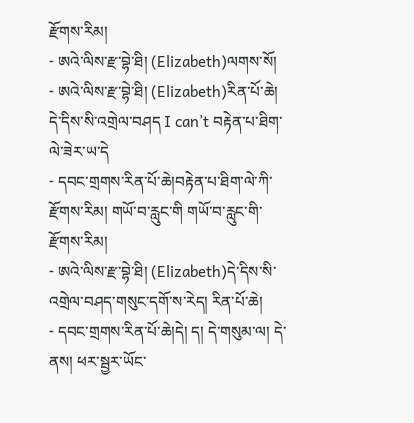རྫོགས་རིམ།
- ཨའེ་ལིས་རྫ་བྷེ་ཐི། (Elizabeth)ལགས་སོ།
- ཨའེ་ལིས་རྫ་བྷེ་ཐི། (Elizabeth)རིན་པོ་ཆེ། དེ་དིས་སི་འགྲེལ་བཤད I can’t བརྟེན་པ་ཐིག་ལེ་ཟེར་ཡ་དེ
- དབང་གྲགས་རིན་པོ་ཆེ།བརྟེན་པ་ཐིག་ལེ་ཀི་རྫོགས་རིམ། གཡོ་བ་རླུང་གི གཡོ་བ་རླུང་གི་རྫོགས་རིམ།
- ཨའེ་ལིས་རྫ་བྷེ་ཐི། (Elizabeth)དེ་དིས་སི་འགྲེལ་བཤད་གསུང་དགོ་ས་རེད། རིན་པོ་ཆེ།
- དབང་གྲགས་རིན་པོ་ཆེ།དེ། ད། དེ་གསུམ་ལ། དེ་ནས། ཕར་སྦྱར་ཡོང་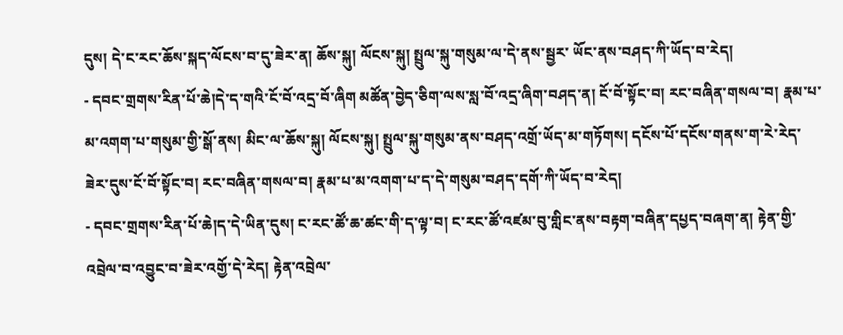དུས། དེ་ང་རང་ཆོས་སྐད་ལོངས་བ་དུ་ཟེར་ན། ཆོས་སྐུ། ལོངས་སྐུ། སྤྲུལ་སྐུ་གསུམ་ལ་དེ་ནས་སྦྱར་ ཡོང་ནས་བཤད་ཀི་ཡོད་བ་རེད།
- དབང་གྲགས་རིན་པོ་ཆེ།དེ་ད་གའི་ངོ་བོ་འདྲ་བོ་ཞིག མཚོན་བྱེད་ཅིག་ལས་སླ་བོ་འདྲ་ཞིག་བཤད་ན། ངོ་བོ་སྟོང་བ། རང་བཞིན་གསལ་བ། རྣམ་པ་མ་འགག་པ་གསུམ་གྱི་སྒོ་ནས། མིང་ལ་ཆོས་སྐུ། ལོངས་སྐུ། སྤྲུལ་སྐུ་གསུམ་ནས་བཤད་འགྲོ་ཡོད་མ་གཏོགས། དངོས་པོ་དངོས་གནས་ག་རེ་རེད་ཟེར་དུས་ངོ་བོ་སྟོང་བ། རང་བཞིན་གསལ་བ། རྣམ་པ་མ་འགག་པ་ད་དེ་གསུམ་བཤད་དགོ་ཀི་ཡོད་བ་རེད།
- དབང་གྲགས་རིན་པོ་ཆེ།ད་དེ་ཡིན་དུས། ང་རང་ཚོ་ཆ་ཚང་གི་ད་ལྟ་བ། ང་རང་ཚོ་འཛམ་བུ་གླིང་ནས་བརྟག་བཞིན་དཔྱད་བཞག་ན། རྟེན་གྱི་འབྲེལ་བ་འབྱུང་བ་ཟེར་འགྱོ་དེ་རེད། རྟེན་འབྲེལ་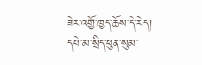ཟེར་འགྱོ་ཁྱད་ཆོས་དེ་རེད། དཔེ་མ་སྲིད་ཕུན་སུམ་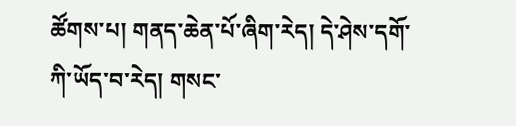ཚོགས་པ། གནད་ཆེན་པོ་ཞིག་རེད། དེ་ཤེས་དགོ་ཀི་ཡོད་བ་རེད། གསང་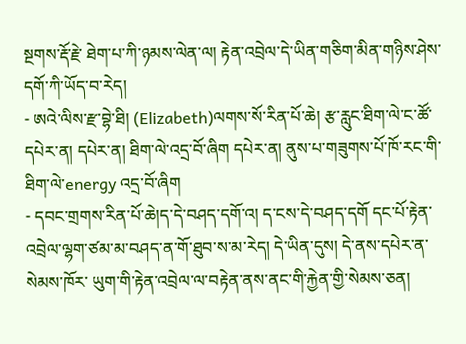སྔགས་རྡོ་རྗེ་ ཐེག་པ་ཀི་ཉམས་ལེན་ལ། རྟེན་འབྲེལ་དེ་ཡིན་གཅིག་མིན་གཉིས་ཤེས་དགོ་ཀི་ཡོད་བ་རེད།
- ཨའེ་ལིས་རྫ་བྷེ་ཐི། (Elizabeth)ལགས་སོ་རིན་པོ་ཆེ། རྩ་རླུང་ཐིག་ལེ་ང་ཚོ་དཔེར་ན། དཔེར་ན། ཐིག་ལེ་འདྲ་བོ་ཞིག དཔེར་ན། ནུས་པ་གཟུགས་པོ་ཁོ་རང་གི་ཐིག་ལེ་energy འདྲ་བོ་ཞིག
- དབང་གྲགས་རིན་པོ་ཆེ།ད་དེ་བཤད་དགོ་འ། ད་ངས་དེ་བཤད་དགོ དང་པོ་རྟེན་འབྲེལ་ལྷག་ཙམ་མ་བཤད་ན་གོ་ཐུབ་ས་མ་རེད། དེ་ཡིན་དུས། དེ་ནས་དཔེར་ན་སེམས་ཁོར་ ཡུག་གི་རྟེན་འབྲེལ་ལ་བརྟེན་ནས་ནང་གི་རྐྱེན་གྱི་སེམས་ཅན།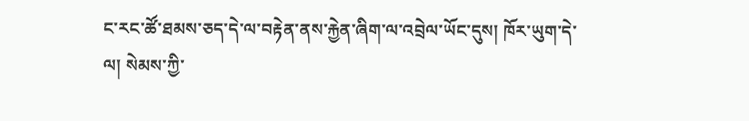ང་རང་ཚོ་ཐམས་ཅད་དེ་ལ་བརྟེན་ནས་རྐྱེན་ཞིག་ལ་འབྲེལ་ཡོང་དུས། ཁོར་ཡུག་དེ་ལ། སེམས་ཀྱི་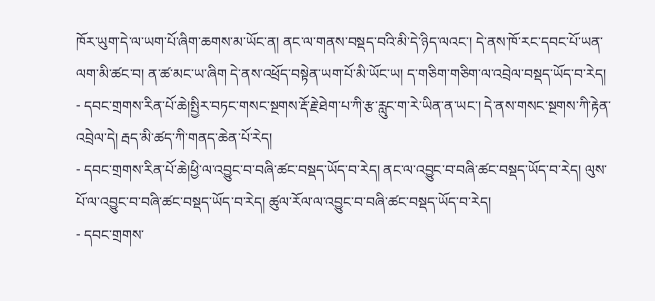ཁོར་ཡུག་དེ་ལ་ཡག་པོ་ཞིག་ཆགས་མ་ཡོང་ན། ནང་ལ་གནས་བསྡད་བའི་མི་དེ་ཉིད་ལའང་། དེ་ནས་ཁོ་རང་དབང་པོ་ཡན་ལག་མི་ཚང་བ། ན་ཚ་མང་ཡ་ཞིག དེ་ནས་འཕྲོད་བསྟེན་ཡག་པོ་མི་ཡོང་ཡ། ད་གཅིག་གཅིག་ལ་འབྲེལ་བསྡད་ཡོད་བ་རེད།
- དབང་གྲགས་རིན་པོ་ཆེ།སྤྱིར་བཏང་གསང་སྔགས་རྡོ་རྗེ་ཐེག་པ་ཀི་རྩ་རླུང་ག་རེ་ཡིན་ན་ཡང་། དེ་ནས་གསང་སྔགས་ཀི་རྟེན་འབྲེལ་དེ། རྦད་མི་ཚད་ཀི་གནད་ཆེན་པོ་རེད།
- དབང་གྲགས་རིན་པོ་ཆེ།ཕྱི་ལ་འབྱུང་བ་བཞི་ཚང་བསྡད་ཡོད་བ་རེད། ནང་ལ་འབྱུང་བ་བཞི་ཚང་བསྡད་ཡོད་བ་རེད། ལུས་པོ་ལ་འབྱུང་བ་བཞི་ཚང་བསྡད་ཡོད་བ་རེད། ཚུལ་རོལ་ལ་འབྱུང་བ་བཞི་ཚང་བསྡད་ཡོད་བ་རེད།
- དབང་གྲགས་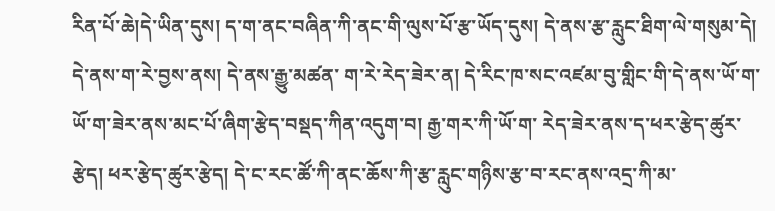རིན་པོ་ཆེ།དེ་ཡིན་དུས། ད་ག་ནང་བཞིན་ཀི་ནང་གི་ལུས་པོ་རྩ་ཡོད་དུས། དེ་ནས་རྩ་རླུང་ཐིག་ལེ་གསུམ་དེ། དེ་ནས་ག་རེ་བྱས་ནས། དེ་ནས་རྒྱུ་མཚན་ ག་རེ་རེད་ཟེར་ན། དེ་རིང་ཁ་སང་འཛམ་བུ་གླིང་གི་དེ་ནས་ཡོ་ག་ཡོ་ག་ཟེར་ནས་མང་པོ་ཞིག་རྩེད་བསྡད་ཀིན་འདུག་བ། རྒྱ་གར་ཀི་ཡོ་ག་ རེད་ཟེར་ནས་ད་ཕར་རྩེད་ཚུར་རྩེད། ཕར་རྩེད་ཚུར་རྩེད། དེ་ང་རང་ཚོ་ཀི་ནང་ཆོས་ཀི་རྩ་རླུང་གཉིས་རྩ་བ་རང་ནས་འདྲ་ཀི་མ་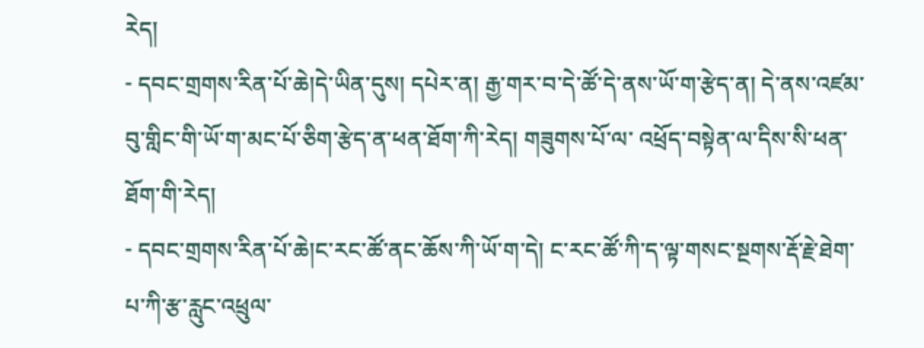རེད།
- དབང་གྲགས་རིན་པོ་ཆེ།དེ་ཡིན་དུས། དཔེར་ན། རྒྱ་གར་བ་དེ་ཚོ་དེ་ནས་ཡོ་ག་རྩེད་ན། དེ་ནས་འཛམ་བུ་གླིང་གི་ཡོ་ག་མང་པོ་ཅིག་རྩེད་ན་ཕན་ཐོག་ཀི་རེད། གཟུགས་པོ་ལ་ འཕྲོད་བསྟེན་ལ་དིས་སི་ཕན་ཐོག་གི་རེད།
- དབང་གྲགས་རིན་པོ་ཆེ།ང་རང་ཚོ་ནང་ཆོས་ཀི་ཡོ་ག་དེ། ང་རང་ཚོ་ཀི་ད་ལྟ་གསང་སྔགས་རྡོ་རྗེ་ཐེག་པ་ཀི་རྩ་རླུང་འཕྲུལ་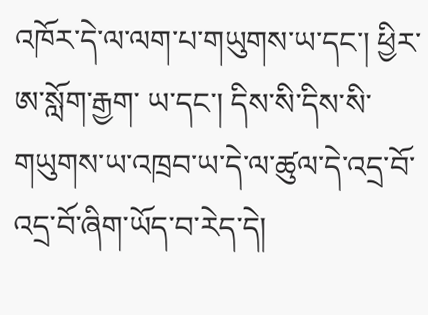འཁོར་དེ་ལ་ལག་པ་གཡུགས་ཡ་དང་། ཕྱིར་ཨ་སློག་རྒྱག་ ཡ་དང་། དིས་སི་དིས་སི་གཡུགས་ཡ་འཁྲབ་ཡ་དེ་ལ་ཚུལ་དེ་འདྲ་བོ་འདྲ་བོ་ཞིག་ཡོད་བ་རེད་དེ།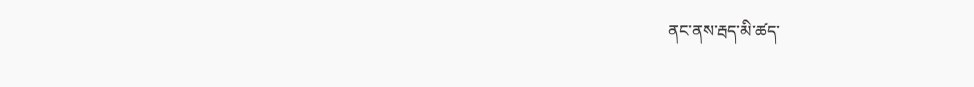ནང་ནས་རྦད་མི་ཚད་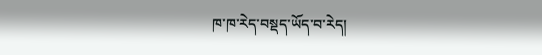ཁ་ཁ་རེད་བསྡད་ཡོད་བ་རེད།